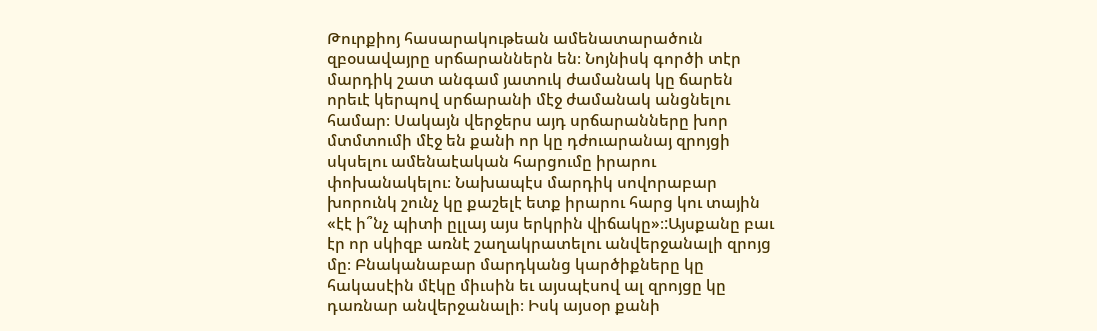Թուրքիոյ հասարակութեան ամենատարածուն զբօսավայրը սրճարաններն են։ Նոյնիսկ գործի տէր մարդիկ շատ անգամ յատուկ ժամանակ կը ճարեն որեւէ կերպով սրճարանի մէջ ժամանակ անցնելու համար։ Սակայն վերջերս այդ սրճարանները խոր մտմտումի մէջ են քանի որ կը դժուարանայ զրոյցի սկսելու ամենաէական հարցումը իրարու փոխանակելու։ Նախապէս մարդիկ սովորաբար խորունկ շունչ կը քաշելէ ետք իրարու հարց կու տային «էէ ի՞նչ պիտի ըլլայ այս երկրին վիճակը»։:Այսքանը բաւ էր որ սկիզբ առնէ շաղակրատելու անվերջանալի զրոյց մը։ Բնականաբար մարդկանց կարծիքները կը հակասէին մէկը միւսին եւ այսպէսով ալ զրոյցը կը դառնար անվերջանալի։ Իսկ այսօր քանի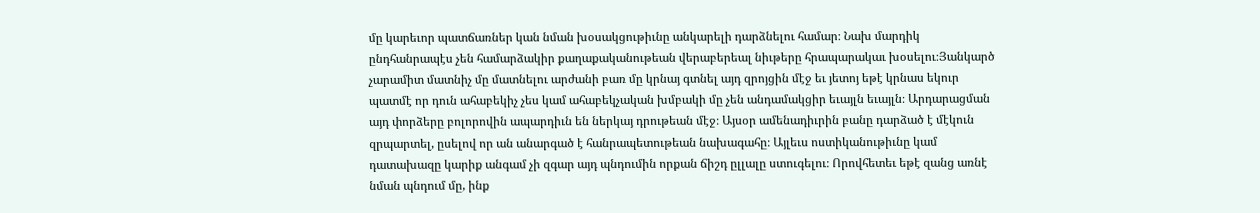մը կարեւոր պատճառներ կան նման խօսակցութիւնը անկարելի դարձնելու համար։ Նախ մարդիկ ընդհանրապէս չեն համարձակիր քաղաքականութեան վերաբերեալ նիւթերը հրապարակաւ խօսելու։Յանկարծ չարամիտ մատնիչ մը մատնելու արժանի բառ մը կրնայ գտնել այդ զրոյցին մէջ եւ յետոյ եթէ կրնաս եկուր պատմէ որ դուն ահաբեկիչ չես կամ ահաբեկչական խմբակի մը չեն անդամակցիր եւայլն եւայլն։ Արդարացման այդ փորձերը բոլորովին ապարդիւն են ներկայ դրութեան մէջ։ Այսօր ամենադիւրին բանը դարձած է մէկուն զրպարտել, ըսելով որ ան անարգած է հանրապետութեան նախագահը։ Այլեւս ոստիկանութիւնը կամ դատախազը կարիք անգամ չի զգար այդ պնդումին որքան ճիշդ ըլլալը ստուգելու։ Որովհետեւ եթէ զանց առնէ նման պնդում մը, ինք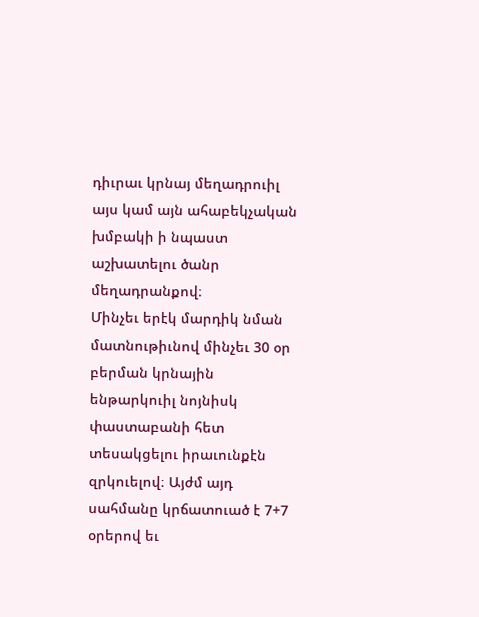դիւրաւ կրնայ մեղադրուիլ այս կամ այն ահաբեկչական խմբակի ի նպաստ աշխատելու ծանր մեղադրանքով։
Մինչեւ երէկ մարդիկ նման մատնութիւնով մինչեւ 30 օր բերման կրնային ենթարկուիլ նոյնիսկ փաստաբանի հետ տեսակցելու իրաւունքէն զրկուելով։ Այժմ այդ սահմանը կրճատուած է 7+7 օրերով եւ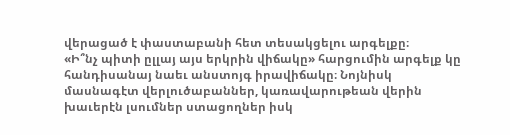վերացած է փաստաբանի հետ տեսակցելու արգելքը։
«Ի՞նչ պիտի ըլլայ այս երկրին վիճակը» հարցումին արգելք կը հանդիսանայ նաեւ անստոյգ իրավիճակը։ Նոյնիսկ մասնագէտ վերլուծաբաններ, կառավարութեան վերին խաւերէն լսումներ ստացողներ իսկ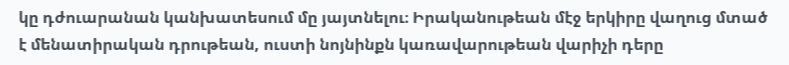կը դժուարանան կանխատեսում մը յայտնելու։ Իրականութեան մէջ երկիրը վաղուց մտած է մենատիրական դրութեան, ուստի նոյնինքն կառավարութեան վարիչի դերը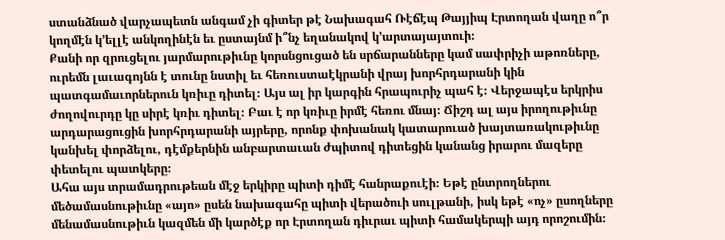ստանձնած վարչապետն անգամ չի գիտեր թէ Նախագահ Ռէճէպ Թայյիպ Էրտողան վաղը ո՞ր կողմէն կ՚ելլէ անկողինէն եւ ըստայնմ ի՞նչ եղանակով կ՚արտայայտուի։
Քանի որ զրուցելու յարմարութիւնը կորսնցուցած են սրճարանները կամ սափրիչի աթոռները, ուրեմն լաւագոյնն է տունը նստիլ եւ հեռուստաէկրանի վրայ խորհրդարանի կին պատգամաւորներուն կռիւը դիտել։ Այս ալ իր կարգին հրապուրիչ պահ է։ Վերջապէս երկրիս ժողովուրդը կը սիրէ կռիւ դիտել։ Բաւ է որ կռիւը իրմէ հեռու մնայ։ Ճիշդ ալ այս իրողութիւնը արդարացուցին խորհրդարանի այրերը, որոնք փոխանակ կատարուած խայտառակութիւնը կանխել փորձելու, դէմքերնին անբարտաւան ժպիտով դիտեցին կանանց իրարու մազերը փետելու պատկերը։
Ահա այս տրամադրութեան մէջ երկիրը պիտի դիմէ հանրաքուէի։ Եթէ ընտրողներու մեծամասնութիւնը «այո» ըսեն նախագահը պիտի վերածուի սուլթանի, իսկ եթէ «ոչ» ըսողները մենամասնութիւն կազմեն մի կարծէք որ Էրտողան դիւրաւ պիտի համակերպի այդ որոշումին։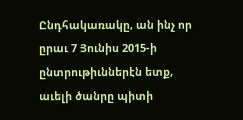Ընդհակառակը, ան ինչ որ ըրաւ 7 Յունիս 2015-ի ընտրութիւններէն ետք, աւելի ծանրը պիտի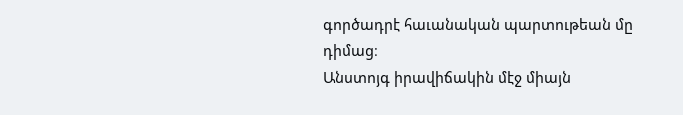գործադրէ հաւանական պարտութեան մը դիմաց։
Անստոյգ իրավիճակին մէջ միայն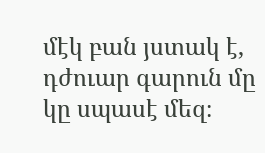մէկ բան յստակ է, դժուար գարուն մը կը սպասէ մեզ։